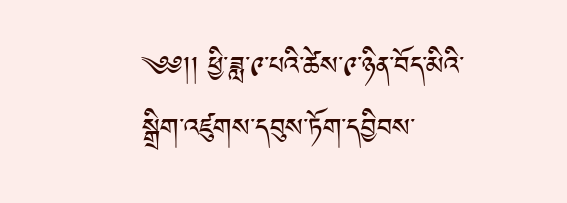༄༅།། ཕྱི་ཟླ་༩་པའི་ཚེས་༩་ཉིན་བོད་མིའི་སྒྲིག་འཛུགས་དབུས་ཏོག་དབྱིབས་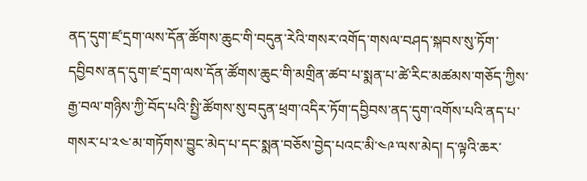ནད་དུག་ཛ་དྲག་ལས་དོན་ཚོགས་ཆུང་གི་བདུན་རེའི་གསར་འགོད་གསལ་བཤད་སྐབས་སུ་ཏོག་དབྱིབས་ནད་དུག་ཛ་དྲག་ལས་དོན་ཚོགས་ཆུང་གི་མགྲིན་ཚབ་པ་སྨན་པ་ཚེ་རིང་མཚམས་གཅོད་ཀྱིས་རྒྱ་བལ་གཉིས་ཀྱི་བོད་པའི་སྤྱི་ཚོགས་སུ་བདུན་ཕྲག་འདིར་ཏོག་དབྱིབས་ནད་དུག་འགོས་པའི་ནད་པ་གསར་པ་༢༤་མ་གཏོགས་བྱུང་མེད་པ་དང་སྨན་བཅོས་བྱེད་པའང་མི་༤༩་ལས་མེད། ད་ལྟའི་ཆར་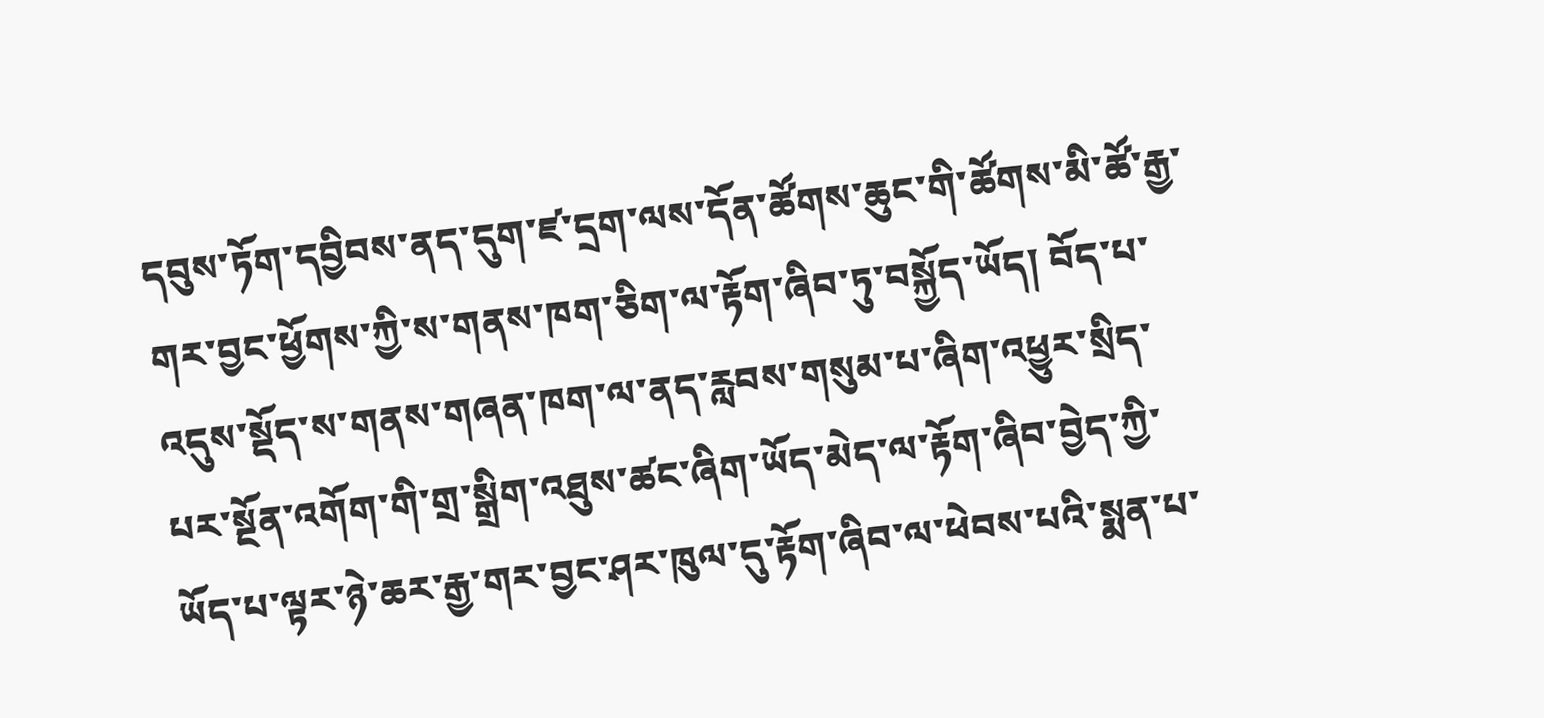དབུས་ཏོག་དབྱིབས་ནད་དུག་ཛ་དྲག་ལས་དོན་ཚོགས་ཆུང་གི་ཚོགས་མི་ཚོ་རྒྱ་གར་བྱང་ཕྱོགས་ཀྱི་ས་གནས་ཁག་ཅིག་ལ་རྟོག་ཞིབ་ཏུ་བསྐྱོད་ཡོད། བོད་པ་འདུས་སྡོད་ས་གནས་གཞན་ཁག་ལ་ནད་རླབས་གསུམ་པ་ཞིག་འཕྱུར་སྲིད་པར་སྔོན་འགོག་གི་གྲ་སྒྲིག་འཐུས་ཚང་ཞིག་ཡོད་མེད་ལ་རྟོག་ཞིབ་བྱེད་ཀྱི་ཡོད་པ་ལྟར་ཉེ་ཆར་རྒྱ་གར་བྱང་ཤར་ཁུལ་དུ་རྟོག་ཞིབ་ལ་ཕེབས་པའི་སྨན་པ་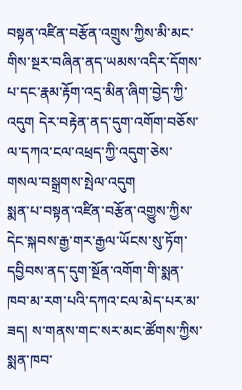བསྟན་འཛིན་བརྩོན་འགྲུས་ཀྱིས་མི་མང་གིས་སྔར་བཞིན་ནད་ཡམས་འདིར་དོགས་པ་དང་རྣམ་རྟོག་འདྲ་མིན་ཞིག་བྱེད་ཀྱི་འདུག དེར་བརྟེན་ནད་དུག་འགོག་བཅོས་ལ་དཀའ་ངལ་འཕྲད་ཀྱི་འདུག་ཅེས་གསལ་བསྒྲགས་སྤེལ་འདུག
སྨན་པ་བསྟན་འཛིན་བརྩོན་འགྱུས་ཀྱིས་དེང་སྐབས་རྒྱ་གར་རྒྱལ་ཡོངས་སུ་ཏོག་དབྱིབས་ནད་དུག་སྔོན་འགོག་གི་སྨན་ཁབ་མ་རག་པའི་དཀའ་ངལ་མེད་པར་མ་ཟད། ས་གནས་གང་སར་མང་ཚོགས་ཀྱིས་སྨན་ཁབ་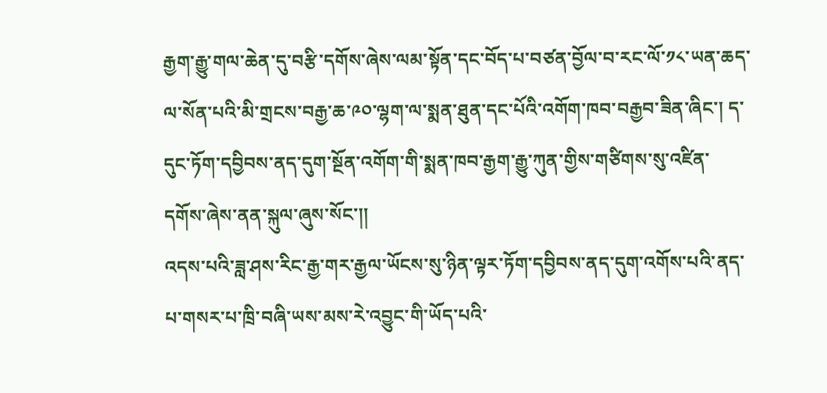རྒྱག་རྒྱུ་གལ་ཆེན་དུ་བརྩི་དགོས་ཞེས་ལམ་སྟོན་དང་བོད་པ་བཙན་བྱོལ་བ་རང་ལོ་༡༨་ཡན་ཆད་ལ་སོན་པའི་མི་གྲངས་བརྒྱ་ཆ་༩༠་ལྷག་ལ་སྨན་ཐུན་དང་པོའི་འགོག་ཁབ་བརྒྱབ་ཟིན་ཞིང་། ད་དུང་ཏོག་དབྱིབས་ནད་དུག་སྔོན་འགོག་གི་སྨན་ཁབ་རྒྱག་རྒྱུ་ཀུན་གྱིས་གཙིགས་སུ་འཛིན་དགོས་ཞེས་ནན་སྐུལ་ཞུས་སོང་།།
འདས་པའི་ཟླ་ཤས་རིང་རྒྱ་གར་རྒྱལ་ཡོངས་སུ་ཉིན་ལྟར་ཏོག་དབྱིབས་ནད་དུག་འགོས་པའི་ནད་པ་གསར་པ་ཁྲི་བཞི་ཡས་མས་རེ་འབྱུང་གི་ཡོད་པའི་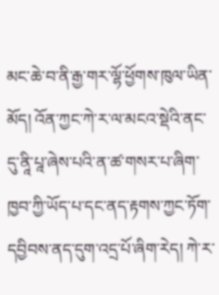མང་ཆེ་བ་ནི་རྒྱ་གར་ལྷོ་ཕྱོགས་ཁུལ་ཡིན་མོད། འོན་ཀྱང་ཀེ་ར་ལ་མངའ་སྡེའི་ནང་དུ་ནཱི་པཱ་ཞེས་པའི་ན་ཚ་གསར་པ་ཞིག་ཁྱབ་ཀྱི་ཡོད་པ་དང་ནད་རྟགས་ཀྱང་ཏོག་དབྱིབས་ནད་དུག་འདྲ་པོ་ཞིག་རེད། ཀེ་ར་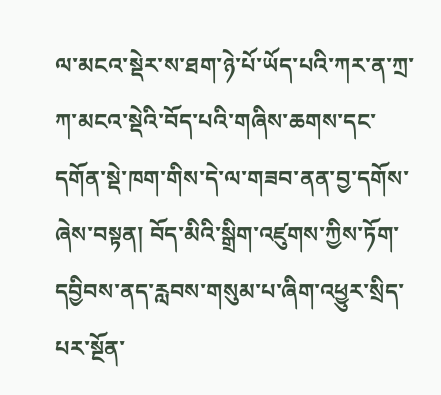ལ་མངའ་སྡེར་ས་ཐག་ཉེ་པོ་ཡོད་པའི་ཀར་ན་ཀྲ་ཀ་མངའ་སྡེའི་བོད་པའི་གཞིས་ཆགས་དང་དགོན་སྡེ་ཁག་གིས་དེ་ལ་གཟབ་ནན་བྱ་དགོས་ཞེས་བསྟན། བོད་མིའི་སྒྲིག་འཛུགས་ཀྱིས་ཏོག་དབྱིབས་ནད་རླབས་གསུམ་པ་ཞིག་འཕྱུར་སྲིད་པར་སྔོན་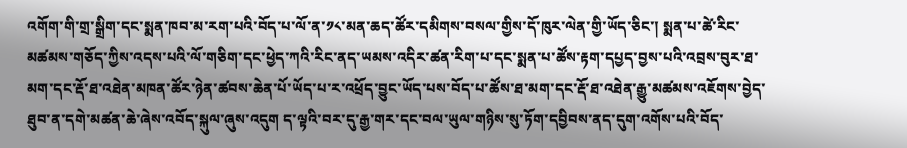འགོག་གི་གྲ་སྒྲིག་དང་སྨན་ཁབ་མ་རག་པའི་བོད་པ་ལོ་ན་༡༨་མན་ཆད་ཚོར་དམིགས་བསལ་གྱིས་དོ་ཁུར་ལེན་གྱི་ཡོད་ཅིང་། སྨན་པ་ཚེ་རིང་མཚམས་གཅོད་ཀྱིས་འདས་པའི་ལོ་གཅིག་དང་ཕྱེད་ཀའི་རིང་ནད་ཡམས་འདིར་ཚན་རིག་པ་དང་སྨན་པ་ཚོས་རྟག་དཔྱད་བྱས་པའི་འབྲས་བུར་ཐ་མག་དང་རྡོ་ཐ་འཐེན་མཁན་ཚོར་ཉེན་ཚབས་ཆེན་པོ་ཡོད་པ་ར་འཕྲོད་བྱུང་ཡོད་པས་བོད་པ་ཚོས་ཐ་མག་དང་རྡོ་ཐ་འཐེན་རྒྱུ་མཚམས་འཇོགས་བྱེད་ཐུབ་ན་དགེ་མཚན་ཆེ་ཞེས་འབོད་སྐུལ་ཞུས་འདུག ད་ལྟའི་བར་དུ་རྒྱ་གར་དང་བལ་ཡུལ་གཉིས་སུ་ཏོག་དབྱིབས་ནད་དུག་འགོས་པའི་བོད་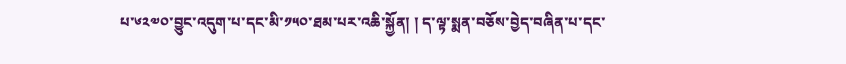པ་༦༢༧༠་བྱུང་འདུག་པ་དང་མི་༡༥༠་ཐམ་པར་འཆི་སྐྱོན། ། ད་ལྟ་སྨན་བཅོས་བྱེད་བཞིན་པ་དང་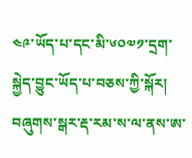༤༩་ཡོད་པ་དང་མི་༦༠༧༡་དྲག་སྐྱེད་བྱུང་ཡོད་པ་བཅས་ཀྱི་སྐོར། བཞུགས་སྒར་རྡ་རམ་ས་ལ་ནས་ཨ་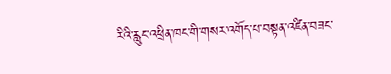རིའི་རླུང་འཕྲིན་ཁང་གི་གསར་འགོད་པ་བསྟན་འཛིན་བཟང་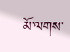མོ་ལགས་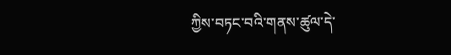ཀྱིས་བཏང་བའི་གནས་ཚུལ་དེ་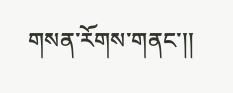གསན་རོགས་གནང་།།